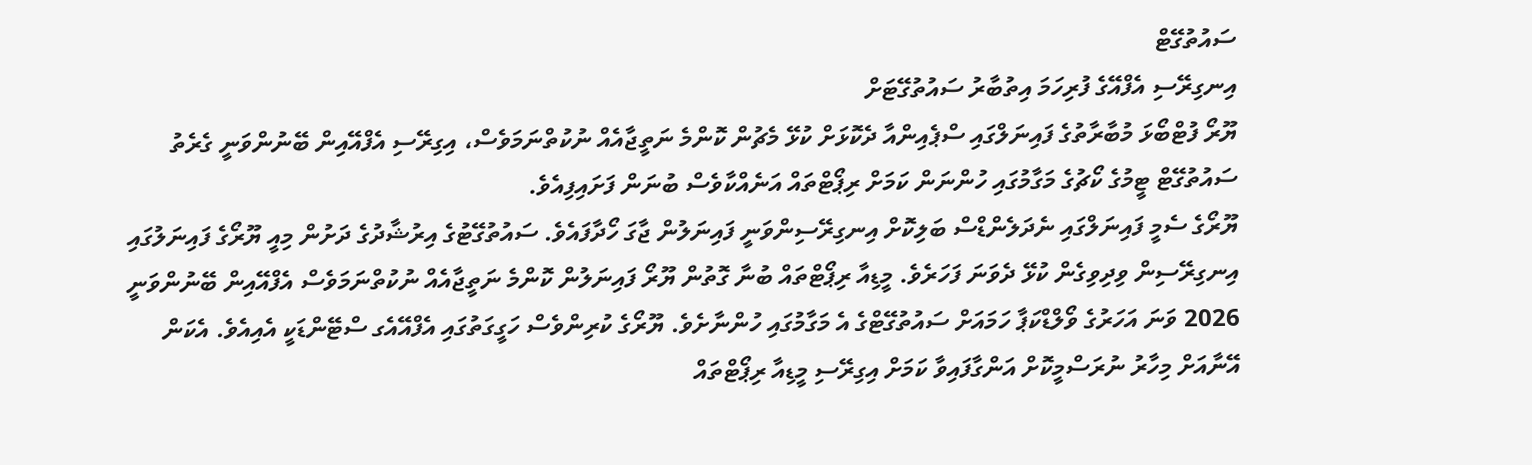ސައުތުގޭޓް
އިނގިރޭސި އެފްއޭގެ ފުރިހަމަ އިތުބާރު ސައުތުގޭޓަށް
ޔޫރޯ ފުޓްބޯޅަ މުބާރާތުގެ ފައިނަލްގައި ސްޕެއިންއާ ދެކޮޅަށް ކުޅޭ މެޗުން ކޮންމެ ނަތީޖާއެއް ނުކުތްނަމަވެސް، އިގިރޭސި އެފްއޭއިން ބޭނުންވަނީ ގެރެތު ސައުތުގޭޓް ޓީމުގެ ކޯޗުގެ މަގާމުގައި ހުންނަން ކަމަށް ރިޕޯޓްތައް އަނެއްކާވެސް ބުނަން ފަށައިފިއެވެ.
ޔޫރޯގެ ސެމީ ފައިނަލްގައި ނެދަލެންޑްސް ބަލިކޮށް އިނގިރޭސިންވަނީ ފައިނަލުން ޖާގަ ހޯދާފައެވެ. ސައުތުގޭޓުގެ އިރުޝާދުގެ ދަށުން މިއީ ޔޫރޯގެ ފައިނަލުގައި އިނގިރޭސިން ވިދިވިގެން ކުޅޭ ދެވަނަ ފަހަރެވެ. މީޑިއާ ރިޕޯޓްތައް ބުނާ ގޮތުން ޔޫރޯ ފައިނަލުން ކޮންމެ ނަތީޖާއެއް ނުކުތްނަމަވެސް އެފްއޭއިން ބޭނުންވަނީ 2026 ވަނަ އަހަރުގެ ވޯލްޑްކަޕާ ހަމައަށް ސައުތުގޭޓްގެ އެ މަގާމުގައި ހުންނާށެވެ. ޔޫރޯގެ ކުރިންވެސް ހަގީގަތުގައި އެފްއޭއެގ ސްޓޭންޑަކީ އެއިއެވެ. އެކަން އޭނާއަށް މިހާރު ނުރަސްމީކޮށް އަންގާފައިވާ ކަމަށް އިގިރޭސި މީޑިއާ ރިޕޯޓްތައް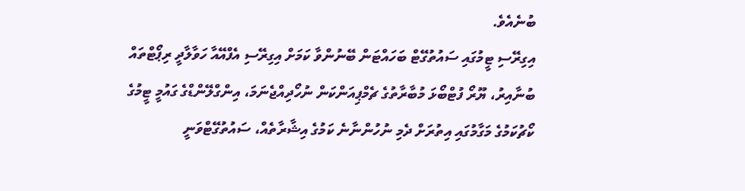ބުނެއެވެ.
އިގިރޭސި ޓީމުގައި ސައުތުގޭޓް ބަހައްޓަން ބޭނުންވާ ކަމަށް އިގިރޭސި އެފްއޭއާ ހަވާލާދީ ރިޕޯޓްތައް ބުނާއިރު، ޔޫރޯ ފުޓްބޯޅަ މުބާރާތުގެ ޗެމްޕިއަންކަން ނުހޯދިއްޖެނަމަ، އިންގްލޭންޑްގެ ގައުމީ ޓީމުގެ ކޯޗުކަމުގެ މަގާމުގައި އިތުރަށް ދެމި ނުހުންނާނެ ކަމުގެ އިޝާރާތެއް، ސައުތުގޭޓްވަނީ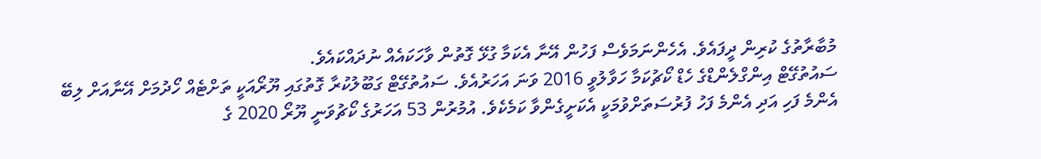މުބާރާތުގެ ކުރިން ދީފައެވެ. އެހެންނަމަވެސް ފަހުން އޭނާ އެކަމާ ގުޅޭ ގޮތުން ވާހަކައެއް ނުދައްކައެވެ.
ސައުތުގޭޓް އިންގްލެންޑްގެ ހެޑް ކޯޗުކަމާ ހަވާލުވީ 2016 ވަނަ އަހަރުއެވެ. ސައުތުގޭޓް ގަބޫލުކުރާ ގޮތުގައި ޔޫރޯއަކީ ތަށްޓެއް ހޯދުމަށް އޭނާއަށް ލިބޭ އެންމެ ފަހި އަދި އެންމެ ފަހު ފުރުސަތަށްވުމަކީ އެކަށީގެންވާ ކަމެކެވެ. އުމުރުން 53 އަހަރުގެ ކޯޗުވަނީ ޔޫރޯ 2020 ގެ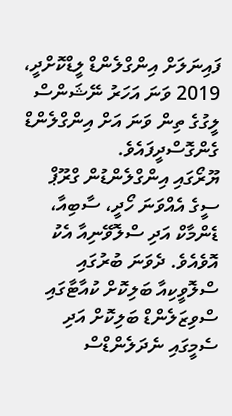ފައިނަލަށް އިންގްލެންޑް ލީޑްކޮށްދީ، 2019 ވަނަ އަހަރު ނޭޝަންސް ލީގުގެ ތިން ވަނަ އަށް އިންގްލެންޑް ގެންގޮސްދީފައެވެ.
ޔޫރޯގައި އިންގްލެންޑުން ގްރޫޕް ސީގެ އެއްވަނަ ހޯދީ، ސާބިއާ، ޑެންމާކް އަދި ސްލޮވޭނިއާ އެކު އޮވެއެވެ. ދެވަނަ ބުރުގައި ސްލޮވީކިއާ ބަލިކޮށް ކުއާޓާގައި ސްވިޒަލެންޑް ބަލިކޮށް އަދި ސެމީގައި ނެދަލެންޑްސް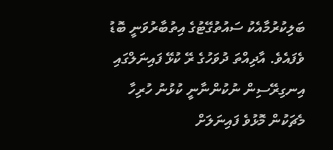ބަލިކުރުމާއެކު ސައުތުގޭޓުގެ އިތުބާރުވަނީ ބޮޑު ވެފައެވެ. އާދިއްތަ ދުވަހުގެ ރޭ ކުޅޭ ފައިނަލްގައި އިނގިރޭސިން ނުކުންނާނީ ކުޅުނު ހުރިހާ މެޗަކުން މޮޅުވެ ފައިނަލަށް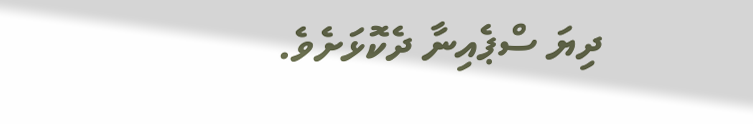ދިޔަ ސްޕެއިނާ ދެކޮޅަށެވެ.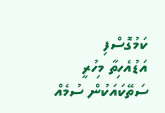ކަމުގޮސްފި
އަޑުއެހިތާ މިހުރީ
ސަތޭކައަކުން ސުމެއް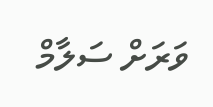ވަރަށް ސަލާމް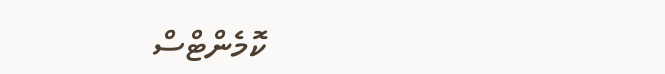ކޮމެންޓްސް